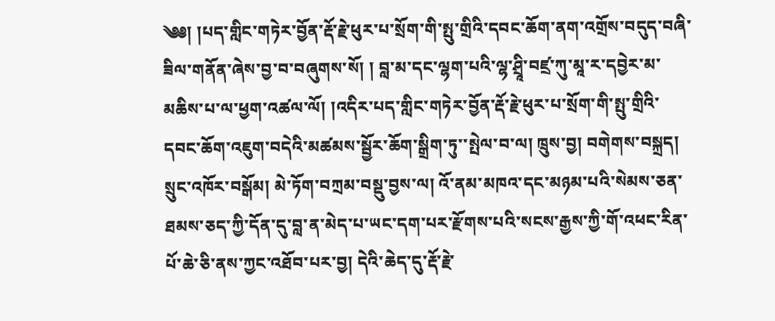༄༅། །པད་གླིང་གཏེར་བྱོན་རྡོ་རྗེ་ཕུར་པ་སྲོག་གི་སྤུ་གྲིའི་དབང་ཆོག་ནག་འགྲོས་བདུད་བཞི་ཟིལ་གནོན་ཞེས་བྱ་བ་བཞུགས་སོ། ། བླ་མ་དང་ལྷག་པའི་ལྷ་ཤྲཱི་བཛྲ་ཀུ་མཱ་ར་དབྱེར་མ་མཆིས་པ་ལ་ཕྱག་འཚལ་ལོ། །འདིར་པད་གླིང་གཏེར་བྱོན་རྡོ་རྗེ་ཕུར་པ་སྲོག་གི་སྤུ་གྲིའི་དབང་ཆོག་འཇུག་བདེའི་མཚམས་སྦྱོར་ཆོག་སྒྲིག་ཏུ་་སྤེལ་བ་ལ། ཁྲུས་བྱ། བགེགས་བསྐྲད། སྲུང་འཁོར་བསྒོམ། མེ་ཏོག་བཀྲམ་བསྡུ་བྱས་ལ། འོ་ནམ་མཁའ་དང་མཉམ་པའི་སེམས་ཅན་ཐམས་ཅད་ཀྱི་དོན་དུ་བླ་ན་མེད་པ་ཡང་དག་པར་རྫོགས་པའི་སངས་རྒྱས་ཀྱི་གོ་འཕང་རིན་པོ་ཆེ་ཅི་ནས་ཀྱང་འཐོབ་པར་བྱ། དེའི་ཆེད་དུ་རྡོ་རྗེ་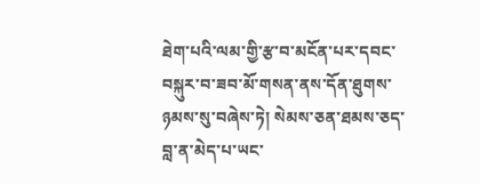ཐེག་པའི་ལམ་གྱི་རྩ་བ་མངོན་པར་དབང་བསྐུར་བ་ཟབ་མོ་གསན་ནས་དོན་ཐུགས་ཉམས་སུ་བཞེས་ཏེ། སེམས་ཅན་ཐམས་ཅད་བླ་ན་མེད་པ་ཡང་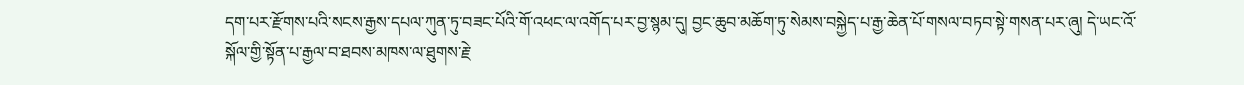དག་པར་རྫོགས་པའི་སངས་རྒྱས་དཔལ་ཀུན་ཏུ་བཟང་པོའི་གོ་འཕང་ལ་འགོད་པར་བྱ་སྙམ་དུ། བྱང་ཆུབ་མཆོག་ཏུ་སེམས་བསྐྱེད་པ་རྒྱ་ཆེན་པོ་གསལ་བཏབ་སྟེ་གསན་པར་ཞུ། དེ་ཡང་འོ་སྐོལ་གྱི་སྟོན་པ་རྒྱལ་བ་ཐབས་མཁས་ལ་ཐུགས་རྗེ་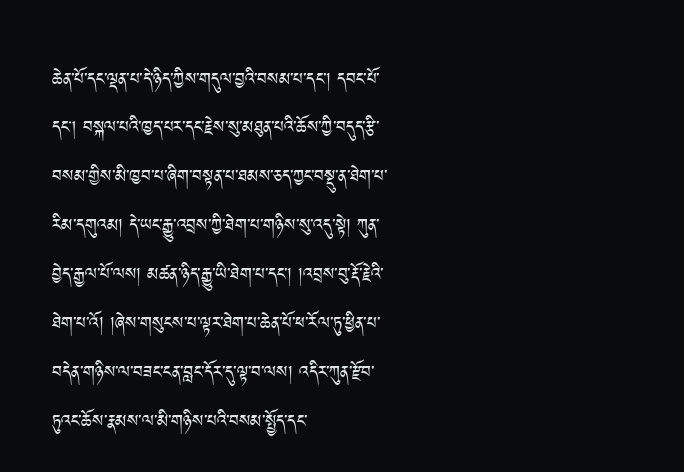ཆེན་པོ་དང་ལྡན་པ་དེ་ཉིད་ཀྱིས་གདུལ་བྱའི་བསམ་པ་དང་། དབང་པོ་དང། བསྐལ་པའི་ཁྱད་པར་དང་རྗེས་སུ་མཐུན་པའི་ཆོས་ཀྱི་བདུད་རྩི་བསམ་གྱིས་མི་ཁྱབ་པ་ཞིག་བསྟན་པ་ཐམས་ཅད་ཀྱང་བསྡུ་ན་ཐེག་པ་རིམ་དགུའམ། དེ་ཡང་རྒྱུ་འབྲས་ཀྱི་ཐེག་པ་གཉིས་སུ་འདུ་སྟེ། ཀུན་བྱེད་རྒྱལ་པོ་ལས། མཚན་ཉིད་རྒྱུ་ཡི་ཐེག་པ་དང་། །འབྲས་བུ་རྡོ་རྗེའི་ཐེག་པ་འོ། །ཞེས་གསུངས་པ་ལྟར་ཐེག་པ་ཆེན་པོ་ཕ་རོལ་ཏུ་ཕྱིན་པ་བདེན་གཉིས་ལ་བཟང་ངན་བླང་དོར་དུ་ལྟ་བ་ལས། འདིར་ཀུན་རྫོབ་ཏུའང་ཆོས་རྣམས་ལ་མི་གཉིས་པའི་བསམ་སྤྱོད་དང་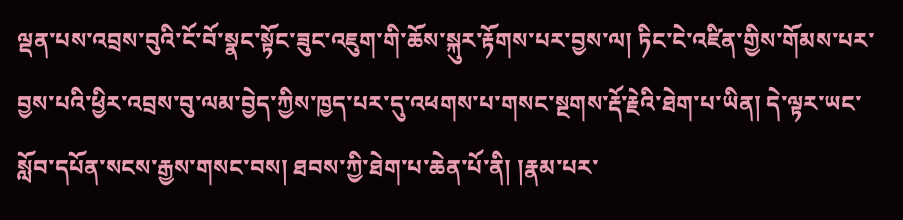ལྡན་པས་འབྲས་བུའི་ངོ་བོ་སྣང་སྟོང་ཟུང་འཇུག་གི་ཆོས་སྐུར་རྟོགས་པར་བྱས་ལ། ཏིང་ངེ་འཛིན་གྱིས་གོམས་པར་བྱས་པའི་ཕྱིར་འབྲས་བུ་ལམ་བྱེད་ཀྱིས་ཁྱད་པར་དུ་འཕགས་པ་གསང་སྔགས་རྡོ་རྗེའི་ཐེག་པ་ཡིན། དེ་ལྟར་ཡང་སློབ་དཔོན་སངས་རྒྱས་གསང་བས། ཐབས་ཀྱི་ཐེག་པ་ཆེན་པོ་ནི། །རྣམ་པར་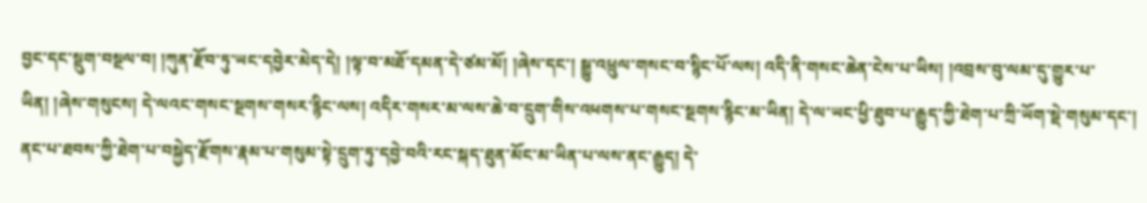བྱང་དང་སྡུག་བསྔལ་བ། །ཀུན་རྫོབ་ཏུ་ཡང་དབྱེར་མེད་དེ། །ལྟ་བ་མཐོ་དམན་དེ་ཙམ་མོ། །ཞེས་དང་། སྒྱུ་འཕྲུལ་གསང་བ་སྙིང་པོ་ལས། འདི་ནི་གསང་ཆེན་ངེས་པ་ཡིས། །འབྲས་བུ་ལམ་དུ་གྱུར་པ་ཡིན། །ཞེས་གསུངས། དེ་ལའང་གསང་སྔགས་གསར་རྙིང་ལས། འདིར་གསར་མ་ལས་ཆེ་བ་དྲུག་གིས་འཕགས་པ་གསང་སྔགས་རྙིང་མ་ཡིན། དེ་ལ་ཡང་ཕྱི་ཐུབ་པ་རྒྱུད་ཀྱི་ཐེག་པ་ཀྲི་ཡོག་སྡེ་གསུམ་དང་། ནང་པ་ཐབས་ཀྱི་ཐེག་པ་བསྐྱེད་རྫོགས་རྣམ་པ་གསུམ་སྟེ་དྲུག་ཏུ་དབྱེ་བའི་རང་སྐད་ཐུན་མོང་མ་ཡིན་པ་ལས་ནང་རྒྱུད། དེ་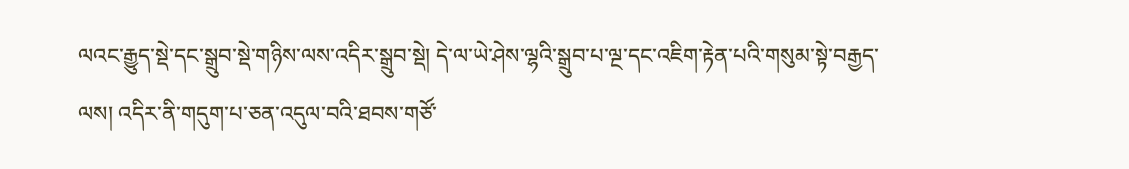ལའང་རྒྱུད་སྡེ་དང་སྒྲུབ་སྡེ་གཉིས་ལས་འདིར་སྒྲུབ་སྡེ། དེ་ལ་ཡེ་ཤེས་ལྷའི་སྒྲུབ་པ་ལྔ་དང་འཇིག་རྟེན་པའི་གསུམ་སྟེ་བརྒྱད་ལས། འདིར་ནི་གདུག་པ་ཅན་འདུལ་བའི་ཐབས་གཙོ་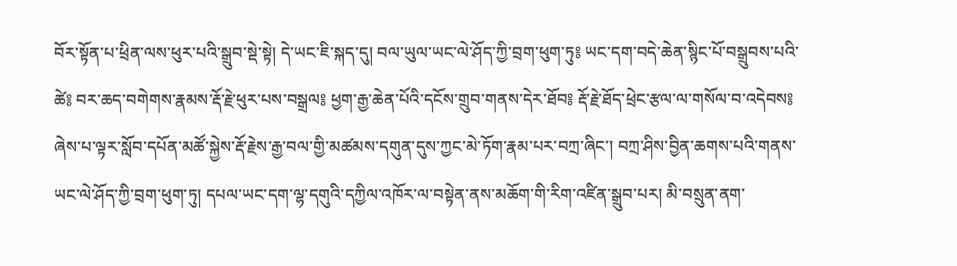བོར་སྟོན་པ་ཕྲིན་ལས་ཕུར་པའི་སྒྲུབ་སྡེ་སྟེ། དེ་ཡང་ཇི་སྐད་དུ། བལ་ཡུལ་ཡང་ལེ་ཤོད་ཀྱི་བྲག་ཕུག་ཏུ༔ ཡང་དག་བདེ་ཆེན་སྙིང་པོ་བསྒྲུབས་པའི་ཚེ༔ བར་ཆད་བགེགས་རྣམས་རྡོ་རྗེ་ཕུར་པས་བསྒྲལ༔ ཕྱག་རྒྱ་ཆེན་པོའི་དངོས་གྲུབ་གནས་དེར་ཐོབ༔ རྡོ་རྗེ་ཐོད་ཕྲེང་རྩལ་ལ་གསོལ་བ་འདེབས༔ ཞེས་པ་ལྟར་སློབ་དཔོན་མཚོ་སྐྱེས་རྡོ་རྗེས་རྒྱ་བལ་གྱི་མཚམས་དགུན་དུས་ཀྱང་མེ་ཏོག་རྣམ་པར་བཀྲ་ཞིང་། བཀྲ་ཤིས་བྱིན་ཆགས་པའི་གནས་ཡང་ལེ་ཤོད་ཀྱི་བྲག་ཕུག་ཏུ། དཔལ་ཡང་དག་ལྷ་དགུའི་དཀྱིལ་འཁོར་ལ་བསྟེན་ནས་མཆོག་གི་རིག་འཛིན་སྒྲུབ་པར། མི་བསྲུན་ནག་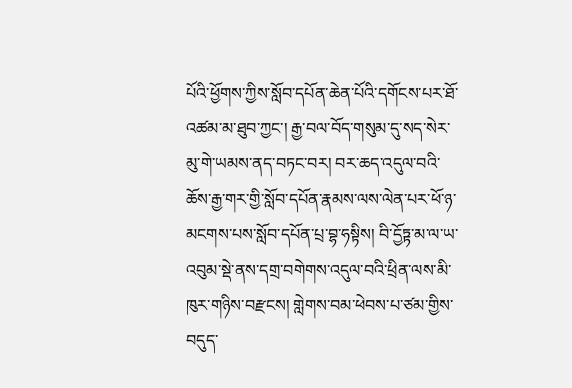པོའི་ཕྱོགས་ཀྱིས་སློབ་དཔོན་ཆེན་པོའི་དགོངས་པར་ཐོ་འཚམ་མ་ཐུབ་ཀྱང་། རྒྱ་བལ་བོད་གསུམ་དུ་སད་སེར་མུ་གེ་ཡམས་ནད་བཏང་བར། བར་ཆད་འདུལ་བའི་ཆོས་རྒྱ་གར་གྱི་སློབ་དཔོན་རྣམས་ལས་ལེན་པར་ཕོ་ཉ་མངགས་པས་སློབ་དཔོན་པྲ་བྷ་ཧསྟིས། བི་དྱོཏྟ་མ་ལ་ཡ་འབུམ་སྡེ་ནས་དགྲ་བགེགས་འདུལ་བའི་ཕྲིན་ལས་མི་ཁུར་གཉིས་བརྫངས། གླེགས་བམ་ཕེབས་པ་ཙམ་གྱིས་བདུད་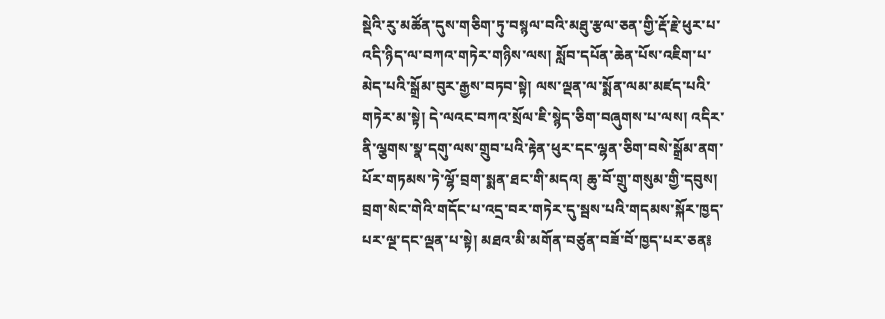སྡེའི་རུ་མཚོན་དུས་གཅིག་ཏུ་བསྙལ་བའི་མཐུ་རྩལ་ཅན་གྱི་རྡོ་རྗེ་ཕུར་པ་འདི་ཉིད་ལ་བཀའ་གཏེར་གཉིས་ལས། སློབ་དཔོན་ཆེན་པོས་འཇིག་པ་མེད་པའི་སྒྲོམ་བུར་རྒྱས་བཏབ་སྟེ། ལས་ལྡན་ལ་སྨོན་ལམ་མཛད་པའི་གཏེར་མ་སྟེ། དེ་ལའང་བཀའ་སྲོལ་ཇི་སྙེད་ཅིག་བཞུགས་པ་ལས། འདིར་ནི་ལྕགས་སྣ་དགུ་ལས་གྲུབ་པའི་རྟེན་ཕུར་དང་ལྷན་ཅིག་བསེ་སྒྲོམ་ནག་པོར་གཏམས་ཏེ་ལྷོ་བྲག་སྨན་ཐང་གི་མདའ། ཆུ་བོ་གྲུ་གསུམ་གྱི་དབུས། བྲག་སེང་གེའི་གདོང་པ་འདྲ་བར་གཏེར་དུ་སྦས་པའི་གདམས་སྐོར་ཁྱད་པར་ལྔ་དང་ལྡན་པ་སྟེ། མཐའ་མི་མགོན་བཙུན་བཟོ་བོ་ཁྱད་པར་ཅན༔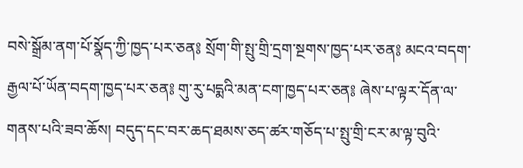བསེ་སྒྲོམ་ནག་པོ་སྣོད་ཀྱི་ཁྱད་པར་ཅན༔ སྲོག་གི་སྤུ་གྲི་དྲག་སྔགས་ཁྱད་པར་ཅན༔ མངའ་བདག་རྒྱལ་པོ་ཡོན་བདག་ཁྱད་པར་ཅན༔ གུ་རུ་པདྨའི་མན་ངག་ཁྱད་པར་ཅན༔ ཞེས་པ་ལྟར་དོན་ལ་གནས་པའི་ཟབ་ཆོས། བདུད་དང་བར་ཆད་ཐམས་ཅད་ཚར་གཅོད་པ་སྤུ་གྲི་ངར་མ་ལྟ་བུའི་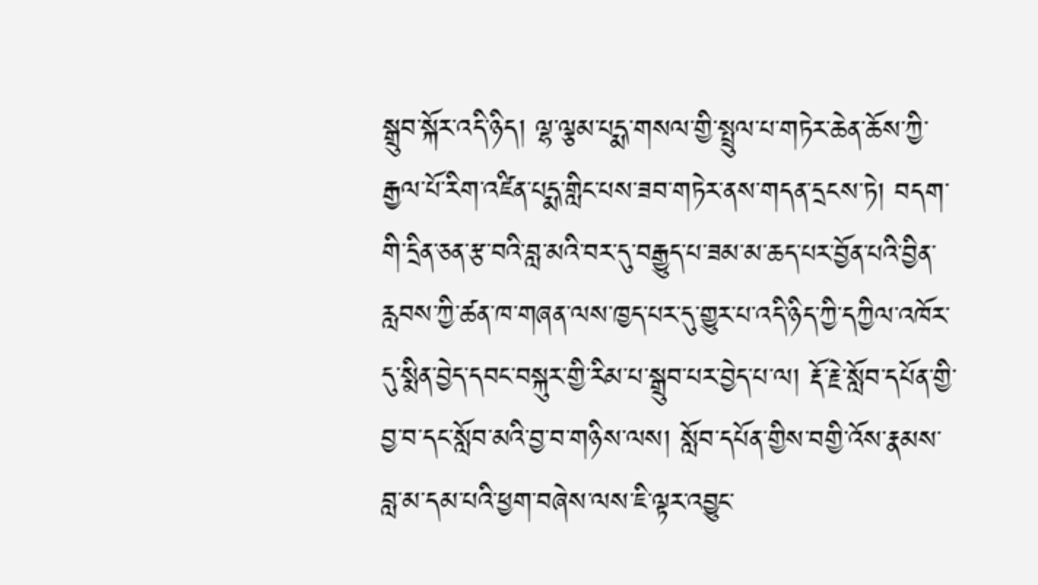སྒྲུབ་སྐོར་འདི་ཉིད། ལྷ་ལྕམ་པདྨ་གསལ་གྱི་སྤྲུལ་པ་གཏེར་ཆེན་ཆོས་ཀྱི་རྒྱལ་པོ་རིག་འཛིན་པདྨ་གླིང་པས་ཟབ་གཏེར་ནས་གདན་དྲངས་ཏེ། བདག་གི་དྲིན་ཅན་རྩ་བའི་བླ་མའི་བར་དུ་བརྒྱུད་པ་ཟམ་མ་ཆད་པར་བྱོན་པའི་བྱིན་རླབས་ཀྱི་ཚན་ཁ་གཞན་ལས་ཁྱད་པར་དུ་གྱུར་པ་འདི་ཉིད་ཀྱི་དཀྱིལ་འཁོར་དུ་སྨིན་བྱེད་དབང་བསྐུར་གྱི་རིམ་པ་སྒྲུབ་པར་བྱེད་པ་ལ། རྡོ་རྗེ་སློབ་དཔོན་གྱི་བྱ་བ་དང་སློབ་མའི་བྱ་བ་གཉིས་ལས། སློབ་དཔོན་གྱིས་བགྱི་འོས་རྣམས་བླ་མ་དམ་པའི་ཕྱག་བཞེས་ལས་ཇི་ལྟར་འབྱུང་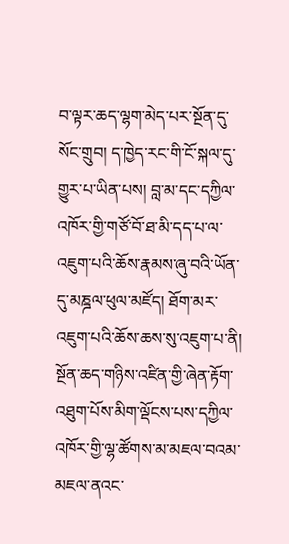བ་ལྟར་ཆད་ལྷག་མེད་པར་སྔོན་དུ་སོང་གྲུབ། ད་ཁྱེད་རང་གི་ངོ་སྐལ་དུ་གྱུར་པ་ཡིན་པས། བླ་མ་དང་དཀྱིལ་འཁོར་གྱི་གཙོ་བོ་ཐ་མི་དད་པ་ལ་འཇུག་པའི་ཆོས་རྣམས་ཞུ་བའི་ཡོན་དུ་མཎྜལ་ཕུལ་མཛོད། ཐོག་མར་འཇུག་པའི་ཆོས་ཆས་སུ་འཇུག་པ་ནི། སྔོན་ཆད་གཉིས་འཛིན་གྱི་ཞེན་རྟོག་འཐུག་པོས་མིག་ལྡོངས་པས་དཀྱིལ་འཁོར་གྱི་ལྷ་ཚོགས་མ་མཇལ་བའམ་མཇལ་ནའང་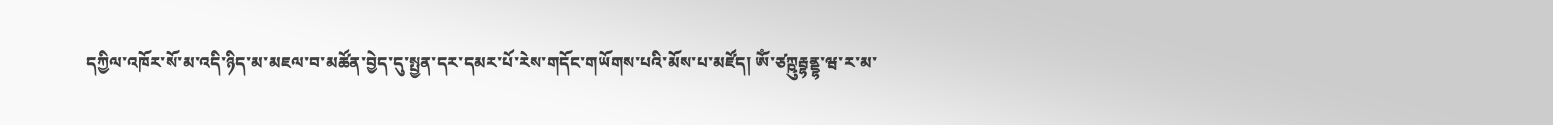དཀྱིལ་འཁོར་སོ་མ་འདི་ཉིད་མ་མཇལ་བ་མཚོན་བྱེད་དུ་སྤྱན་དར་དམར་པོ་རེས་གདོང་གཡོགས་པའི་མོས་པ་མཛོད། ཨོཾ་ཙཀྵུརྦྷནྡྷ་ཝ་ར་མ་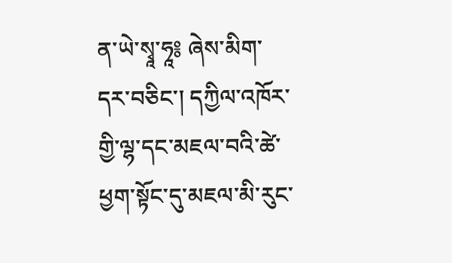ན་ཡེ་སྭཱ་ཧཱ༔ ཞེས་མིག་དར་བཅིང་། དཀྱིལ་འཁོར་གྱི་ལྷ་དང་མཇལ་བའི་ཚེ་ཕྱག་སྟོང་དུ་མཇལ་མི་རུང་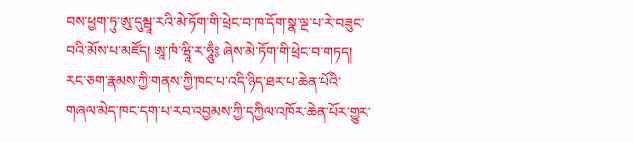བས་ཕྱག་ཏུ་ཨུ་དུམྦཱ་རའི་མེ་ཏོག་གི་ཕྲེང་བ་ཁ་དོག་སྣ་ལྔ་པ་རེ་བཟུང་བའི་མོས་པ་མཛོད། ཨཱ་ཁཾ་ཝཱི་ར་ཧཱུྃ༔ ཞེས་མེ་ཏོག་གི་ཕྲེང་བ་གཏད། རང་ཅག་རྣམས་ཀྱི་གནས་ཀྱི་ཁང་པ་འདི་ཉིད་ཐར་པ་ཆེན་པོའི་གཞལ་མེད་ཁང་དག་པ་རབ་འབྱམས་ཀྱི་དཀྱིལ་འཁོར་ཆེན་པོར་གྱུར་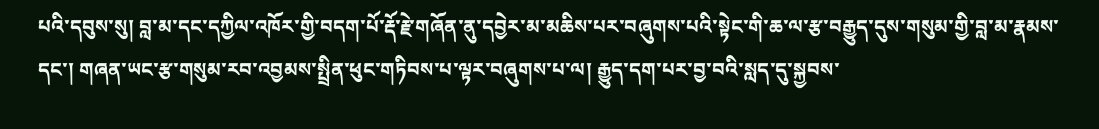པའི་དབུས་སུ། བླ་མ་དང་དཀྱིལ་འཁོར་གྱི་བདག་པོ་རྡོ་རྗེ་གཞོན་ནུ་དབྱེར་མ་མཆིས་པར་བཞུགས་པའི་སྟེང་གི་ཆ་ལ་རྩ་བརྒྱུད་དུས་གསུམ་གྱི་བླ་མ་རྣམས་དང་། གཞན་ཡང་རྩ་གསུམ་རབ་འབྱམས་སྤྲིན་ཕུང་གཏིབས་པ་ལྟར་བཞུགས་པ་ལ། རྒྱུད་དག་པར་བྱ་བའི་སླད་དུ་སྐྱབས་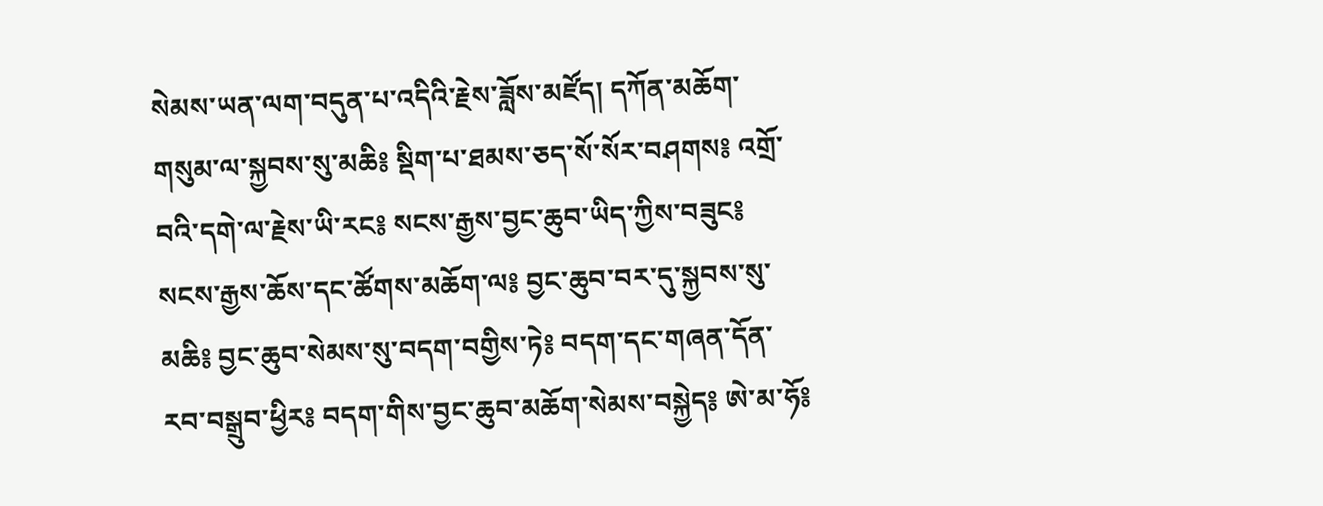སེམས་ཡན་ལག་བདུན་པ་འདིའི་རྗེས་ཟློས་མཛོད། དཀོན་མཆོག་གསུམ་ལ་སྐྱབས་སུ་མཆི༔ སྡིག་པ་ཐམས་ཅད་སོ་སོར་བཤགས༔ འགྲོ་བའི་དགེ་ལ་རྗེས་ཡི་རང༔ སངས་རྒྱས་བྱང་ཆུབ་ཡིད་ཀྱིས་བཟུང༔ སངས་རྒྱས་ཆོས་དང་ཚོགས་མཆོག་ལ༔ བྱང་ཆུབ་བར་དུ་སྐྱབས་སུ་མཆི༔ བྱང་ཆུབ་སེམས་སུ་བདག་བགྱིས་ཏེ༔ བདག་དང་གཞན་དོན་རབ་བསྒྲུབ་ཕྱིར༔ བདག་གིས་བྱང་ཆུབ་མཆོག་སེམས་བསྐྱེད༔ ཨེ་མ་ཧོ༔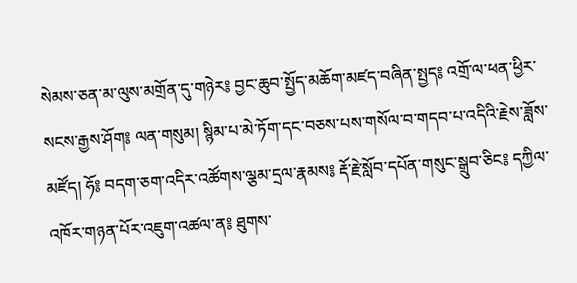སེམས་ཅན་མ་ལུས་མགྲོན་དུ་གཉེར༔ བྱང་ཆུབ་སྤྱོད་མཆོག་མཛད་བཞིན་སྤྱད༔ འགྲོ་ལ་ཕན་ཕྱིར་སངས་རྒྱས་ཤོག༔ ལན་གསུམ། སྙིམ་པ་མེ་ཏོག་དང་བཅས་པས་གསོལ་བ་གདབ་པ་འདིའི་རྗེས་ཟློས་མཛོད། ཧོ༔ བདག་ཅག་འདིར་འཚོགས་ལྕམ་དྲལ་རྣམས༔ རྡོ་རྗེ་སློབ་དཔོན་གསུང་སྒྲུབ་ཅིང༔ དཀྱིལ་འཁོར་གཉན་པོར་འཇུག་འཚལ་ན༔ ཐུགས་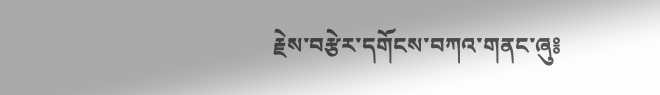རྗེས་བརྩེར་དགོངས་བཀའ་གནང་ཞུ༔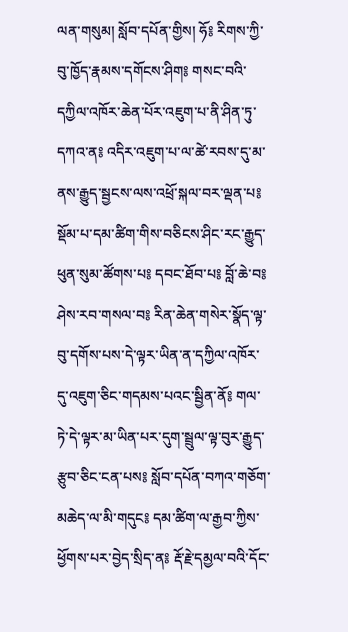ལན་གསུམ། སློབ་དཔོན་གྱིས། ཧོ༔ རིགས་ཀྱི་བུ་ཁྱོད་རྣམས་དགོངས་ཤིག༔ གསང་བའི་དཀྱིལ་འཁོར་ཆེན་པོར་འཇུག་པ་ནི་ཤིན་ཏུ་དཀའ་ན༔ འདིར་འཇུག་པ་ལ་ཚེ་རབས་དུ་མ་ནས་རྒྱུད་སྦྱངས་ལས་འཕྲོ་སྐལ་བར་ལྡན་པ༔ སྡོམ་པ་དམ་ཚིག་གིས་བཅིངས་ཤིང་རང་རྒྱུད་ཕུན་སུམ་ཚོགས་པ༔ དབང་ཐོབ་པ༔ བློ་ཆེ་བ༔ ཤེས་རབ་གསལ་བ༔ རིན་ཆེན་གསེར་སྣོད་ལྟ་བུ་དགོས་པས་དེ་ལྟར་ཡིན་ན་དཀྱིལ་འཁོར་དུ་འཇུག་ཅིང་གདམས་པའང་སྦྱིན་ནོ༔ གལ་ཏེ་དེ་ལྟར་མ་ཡིན་པར་དུག་སྦྲུལ་ལྟ་བུར་རྒྱུད་རྩུབ་ཅིང་ངན་པས༔ སློབ་དཔོན་བཀའ་གཅོག་མཆེད་ལ་མི་གདུང༔ དམ་ཚིག་ལ་རྒྱབ་ཀྱིས་ཕྱོགས་པར་བྱེད་སྲིད་ན༔ རྡོ་རྗེ་དམྱལ་བའི་དོང་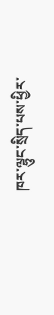ཁར་ལྷུང་སྲིད་པས་ཕྱིར་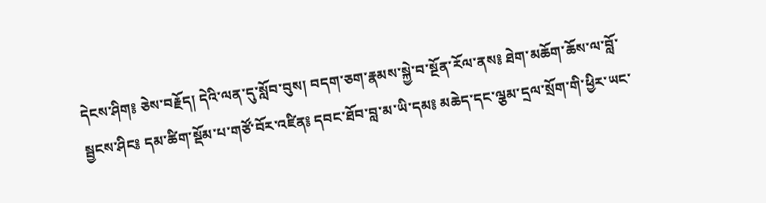དེངས་ཤིག༔ ཅེས་བརྗོད། དེའི་ལན་དུ་སློབ་བུས། བདག་ཅག་རྣམས་སྐྱེ་བ་སྔོན་རོལ་ནས༔ ཐེག་མཆོག་ཆོས་ལ་བློ་སྦྱངས་ཤིང༔ དམ་ཚིག་སྡོམ་པ་གཙོ་བོར་འཛིན༔ དབང་ཐོབ་བླ་མ་ཡི་དམ༔ མཆེད་དང་ལྕམ་དྲལ་སྲོག་གི་ཕྱིར་ཡང་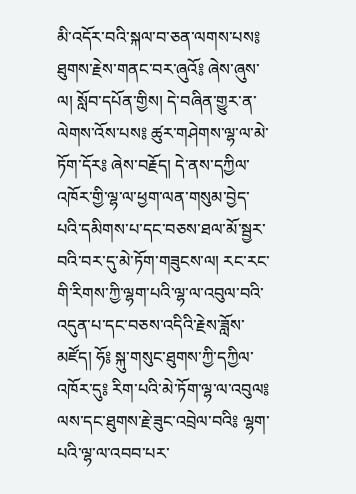མི་འདོར་བའི་སྐལ་བ་ཅན་ལགས་པས༔ ཐུགས་རྗེས་གནང་བར་ཞུའོ༔ ཞེས་ཞུས་ལ། སློབ་དཔོན་གྱིས། དེ་བཞིན་གྱུར་ན་ལེགས་འོས་པས༔ ཚུར་གཤེགས་ལྷ་ལ་མེ་ཏོག་དོར༔ ཞེས་བརྗོད། དེ་ནས་དཀྱིལ་འཁོར་གྱི་ལྷ་ལ་ཕྱག་ལན་གསུམ་བྱེད་པའི་དམིགས་པ་དང་བཅས་ཐལ་མོ་སྦྱར་བའི་བར་དུ་མེ་ཏོག་གཟུངས་ལ། རང་རང་གི་རིགས་ཀྱི་ལྷག་པའི་ལྷ་ལ་འབུལ་བའི་འདུན་པ་དང་བཅས་འདིའི་རྗེས་ཟློས་མཛོད། ཧོ༔ སྐུ་གསུང་ཐུགས་ཀྱི་དཀྱིལ་འཁོར་དུ༔ རིག་པའི་མེ་ཏོག་ལྷ་ལ་འབུལ༔ ལས་དང་ཐུགས་རྗེ་ཟུང་འབྲེལ་བའི༔ ལྷག་པའི་ལྷ་ལ་འབབ་པར་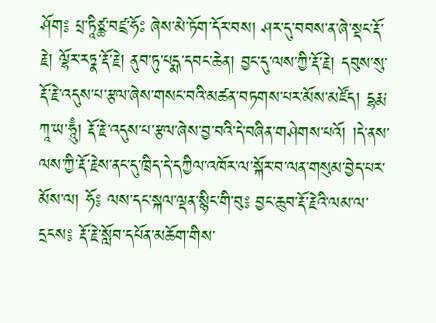ཤོག༔ པྲ་ཏཱིཙྪ་བཛྲ་ཧོཿ ཞེས་མེ་ཏོག་དོར་བས། ཤར་དུ་བབས་ན་ཞེ་སྡང་རྡོ་རྗེ། ལྷོར་རཏྣ་རྡོ་རྗེ། ནུབ་ཏུ་པདྨ་དབང་ཆེན། བྱང་དུ་ལས་ཀྱི་རྡོ་རྗེ། དབུས་སུ་རྡོ་རྗེ་འདུས་པ་རྩལ་ཞེས་གསང་བའི་མཚན་བཏགས་པར་མོས་མཛོད། དྷརྨ་ཀཱ་ཡ་ཧཱུྃ། རྡོ་རྗེ་འདུས་པ་རྩལ་ཞེས་བྱ་བའི་དེ་བཞིན་གཤེགས་པའོ། །དེ་ནས་ལས་ཀྱི་རྡོ་རྗེས་ནང་དུ་ཁྲིད་དེ་དཀྱིལ་འཁོར་ལ་སྐོར་བ་ལན་གསུམ་བྱེད་པར་མོས་ལ། ཧོ༔ ལས་དང་སྐལ་ལྡན་སྙིང་གི་བུ༔ བྱང་ཆུབ་རྡོ་རྗེའི་ལམ་ལ་དྲངས༔ རྡོ་རྗེ་སློབ་དཔོན་མཆོག་གིས་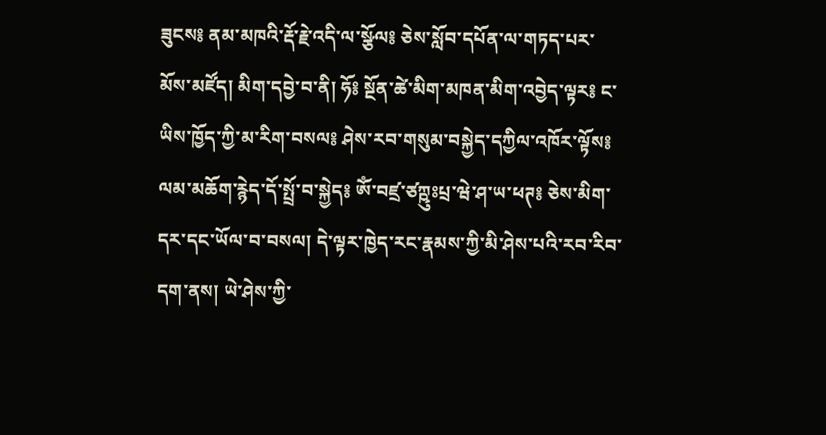ཟུངས༔ ནམ་མཁའི་རྡོ་རྗེ་འདི་ལ་སྩོལ༔ ཅེས་སློབ་དཔོན་ལ་གཏད་པར་མོས་མཛོད། མིག་དབྱེ་བ་ནི། ཧོ༔ སྔོན་ཚེ་མིག་མཁན་མིག་འབྱེད་ལྟར༔ ང་ཡིས་ཁྱོད་ཀྱི་མ་རིག་བསལ༔ ཤེས་རབ་གསུམ་བསྐྱེད་དཀྱིལ་འཁོར་ལྟོས༔ ལམ་མཆོག་རྙེད་དོ་སྤྲོ་བ་སྐྱེད༔ ཨོཾ་བཛྲ་ཙཀྵུཿཔྲ་ཝེ་ཤ་ཡ་ཕཊ༔ ཅེས་མིག་དར་དང་ཡོལ་བ་བསལ། དེ་ལྟར་ཁྱེད་རང་རྣམས་ཀྱི་མི་ཤེས་པའི་རབ་རིབ་དག་ནས། ཡེ་ཤེས་ཀྱི་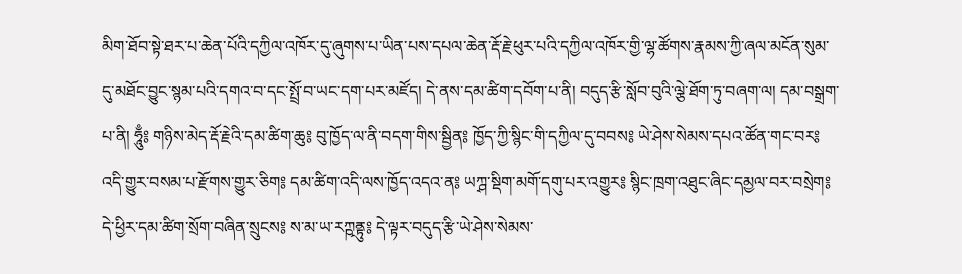མིག་ཐོབ་སྟེ་ཐར་པ་ཆེན་པོའི་དཀྱིལ་འཁོར་དུ་ཞུགས་པ་ཡིན་པས་དཔལ་ཆེན་རྡོ་རྗེ་ཕུར་པའི་དཀྱིལ་འཁོར་གྱི་ལྷ་ཚོགས་རྣམས་ཀྱི་ཞལ་མངོན་སུམ་དུ་མཐོང་བྱུང་སྙམ་པའི་དགའ་བ་དང་སྤྲོ་བ་ཡང་དག་པར་མཛོད། དེ་ནས་དམ་ཚིག་དབོག་པ་ནི། བདུད་རྩི་སློབ་བུའི་ལྕེ་ཐོག་ཏུ་བཞག་ལ། དམ་བསྒྲག་པ་ནི། ཧཱུྃ༔ གཉིས་མེད་རྡོ་རྗེའི་དམ་ཚིག་ཆུ༔ བུ་ཁྱོད་ལ་ནི་བདག་གིས་སྦྱིན༔ ཁྱོད་ཀྱི་སྙིང་གི་དཀྱིལ་དུ་བབས༔ ཡེ་ཤེས་སེམས་དཔའ་ཚོན་གང་བར༔ འདི་གྱུར་བསམ་པ་རྫོགས་གྱུར་ཅིག༔ དམ་ཚིག་འདི་ལས་ཁྱོད་འདའ་ན༔ ཡཀྴ་སྡིག་མགོ་དགུ་པར་འགྱུར༔ སྙིང་ཁྲག་འཐུང་ཞིང་དམྱལ་བར་བསྲེག༔ དེ་ཕྱིར་དམ་ཚིག་སྲོག་བཞིན་སྲུངས༔ ས་མ་ཡ་རཀྵནྟུ༔ དེ་ལྟར་བདུད་རྩི་ཡེ་ཤེས་སེམས་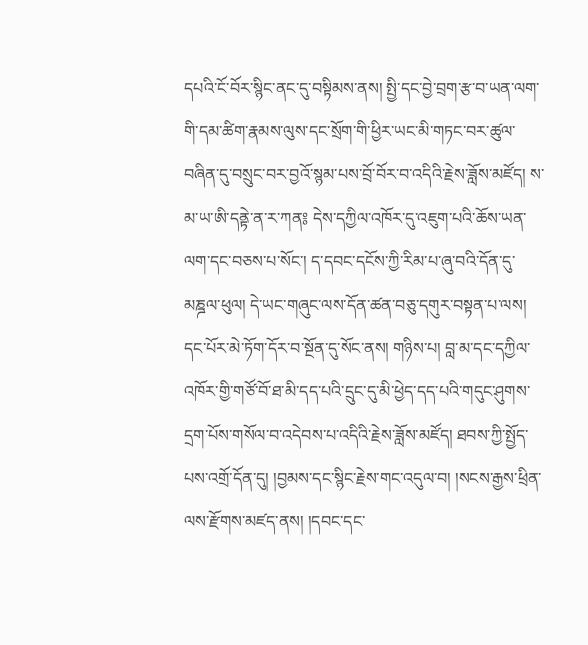དཔའི་ངོ་བོར་སྙིང་ནང་དུ་བསྟིམས་ནས། སྤྱི་དང་བྱེ་བྲག་རྩ་བ་ཡན་ལག་གི་དམ་ཚིག་རྣམས་ལུས་དང་སྲོག་གི་ཕྱིར་ཡང་མི་གཏང་བར་ཚུལ་བཞིན་དུ་བསྲུང་བར་བྱའོ་སྙམ་པས་བྲོ་བོར་བ་འདིའི་རྗེས་ཟློས་མཛོད། ས་མ་ཡ་ཨི་དནྟེ་ན་ར་ཀན༔ དེས་དཀྱིལ་འཁོར་དུ་འཇུག་པའི་ཆོས་ཡན་ལག་དང་བཅས་པ་སོང་། ད་དབང་དངོས་ཀྱི་རིམ་པ་ཞུ་བའི་དོན་དུ་མཎྜལ་ཕུལ། དེ་ཡང་གཞུང་ལས་དོན་ཚན་བཅུ་དགུར་བསྟན་པ་ལས། དང་པོར་མེ་ཏོག་དོར་བ་སྔོན་དུ་སོང་ནས། གཉིས་པ། བླ་མ་དང་དཀྱིལ་འཁོར་གྱི་གཙོ་བོ་ཐ་མི་དད་པའི་དྲུང་དུ་མི་ཕྱེད་དད་པའི་གདུང་ཤུགས་དྲག་པོས་གསོལ་བ་འདེབས་པ་འདིའི་རྗེས་ཟློས་མཛོད། ཐབས་ཀྱི་སྤྱོད་པས་འགྲོ་དོན་དུ། །བྱམས་དང་སྙིང་རྗེས་གང་འདུལ་བ། །སངས་རྒྱས་ཕྲིན་ལས་རྫོགས་མཛད་ནས། །དབང་དང་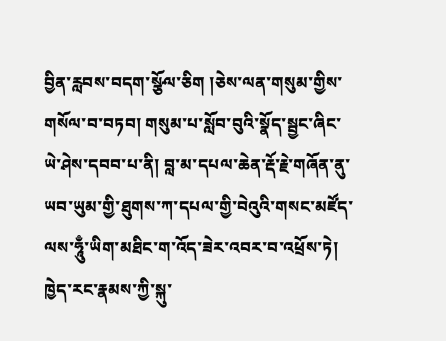བྱིན་རླབས་བདག་སྩོལ་ཅིག །ཅེས་ལན་གསུམ་གྱིས་གསོལ་བ་བཏབ། གསུམ་པ་སློབ་བུའི་སྣོད་སྦྱང་ཞིང་ཡེ་ཤེས་དབབ་པ་ནི། བླ་མ་དཔལ་ཆེན་རྡོ་རྗེ་གཞོན་ནུ་ཡབ་ཡུམ་གྱི་ཐུགས་ཀ་དཔལ་གྱི་བེའུའི་གསང་མཛོད་ལས་ཧཱུྃ་ཡིག་མཐིང་ག་འོད་ཟེར་འབར་བ་འཕྲོས་ཏེ། ཁྱེད་རང་རྣམས་ཀྱི་སྐུ་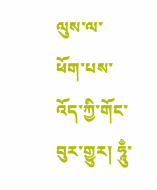ལུས་ལ་ཕོག་པས་འོད་ཀྱི་གོང་བུར་གྱུར། ཧཱུྃ་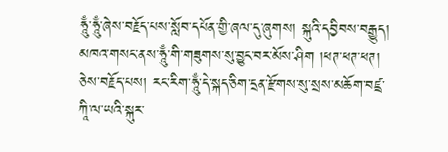ཧཱུྃ་ཧཱུྃ་ཞེས་བརྗོད་པས་སློབ་དཔོན་གྱི་ཞལ་དུ་ཞུགས། སྐུའི་དབྱིབས་བརྒྱུད། མཁའ་གསང་ནས་ཧཱུྃ་གི་གཟུགས་སུ་བྱུང་བར་མོས་ཤིག །ཕཊ་ཕཊ་ཕཊ། ཅེས་བརྗོད་པས། རང་རིག་ཧཱུྃ་དེ་སྐད་ཅིག་དྲན་རྫོགས་སུ་སྲས་མཆོག་བཛྲ་ཀཱི་ལ་ཡའི་སྐུར་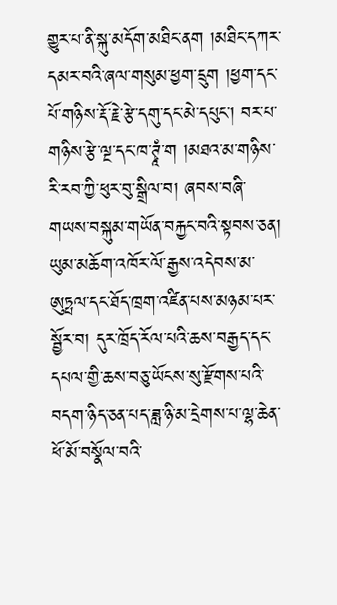གྱུར་པ་ནི་སྐུ་མདོག་མཐིང་ནག །མཐིང་དཀར་དམར་བའི་ཞལ་གསུམ་ཕྱག་དྲུག །ཕྱག་དང་པོ་གཉིས་རྡོ་རྗེ་རྩེ་དགུ་དང་མེ་དཔུང་། བར་པ་གཉིས་རྩེ་ལྔ་དང་ཁ་ཊྭཱཾ་ག །མཐའ་མ་གཉིས་རི་རབ་ཀྱི་ཕུར་བུ་སྒྲིལ་བ། ཞབས་བཞི་གཡས་བསྐུམ་གཡོན་བརྐྱང་བའི་སྟབས་ཅན། ཡུམ་མཆོག་འཁོར་ལོ་རྒྱས་འདེབས་མ་ཨུཏྤལ་དང་ཐོད་ཁྲག་འཛིན་པས་མཉམ་པར་སྦྱོར་བ། དུར་ཁྲོད་རོལ་པའི་ཆས་བརྒྱད་དང་དཔལ་གྱི་ཆས་བཅུ་ཡོངས་སུ་རྫོགས་པའི་བདག་ཉིད་ཅན་པད་ཟླ་ཉི་མ་དྲེགས་པ་ལྷ་ཆེན་ཕོ་མོ་བསྣོལ་བའི་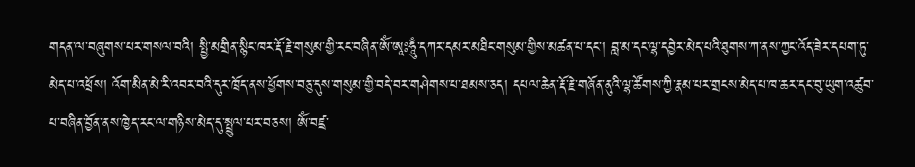གདན་ལ་བཞུགས་པར་གསལ་བའི། སྤྱི་མགྲིན་སྙིང་ཁར་རྡོ་རྗེ་གསུམ་གྱི་རང་བཞིན་ཨོཾ་ཨཱཿཧཱུྃ་དཀར་དམར་མཐིང་གསུམ་གྱིས་མཚན་པ་དང་། བླ་མ་དང་ལྷ་དབྱེར་མེད་པའི་ཐུགས་ཀ་ནས་ཀྱང་འོད་ཟེར་དཔག་ཏུ་མེད་པ་འཕྲོས། འོག་མིན་མེ་རི་འབར་བའི་དུར་ཁྲོད་ནས་ཕྱོགས་བཅུ་དུས་གསུམ་གྱི་བདེ་བར་གཤེགས་པ་ཐམས་ཅད། དཔལ་ཆེན་རྡོ་རྗེ་གཞོན་ནུའི་ལྷ་ཚོགས་ཀྱི་རྣམ་པར་གྲངས་མེད་པ་ཁ་ཆར་དང་བུ་ཡུག་འཚུབ་པ་བཞིན་བྱོན་ནས་ཁྱེད་རང་ལ་གཉིས་མེད་དུ་སྤྲུལ་པར་བཅས། ཨོཾ་བཛྲ་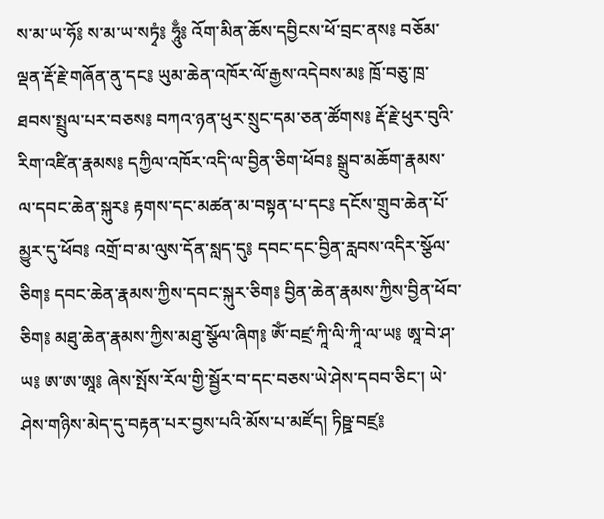ས་མ་ཡ་ཧོ༔ ས་མ་ཡ་སཏྭཾ༔ ཧཱུྃ༔ འོག་མིན་ཆོས་དབྱིངས་ཕོ་བྲང་ནས༔ བཅོམ་ལྡན་རྡོ་རྗེ་གཞོན་ནུ་དང༔ ཡུམ་ཆེན་འཁོར་ལོ་རྒྱས་འདེབས་མ༔ ཁྲོ་བཅུ་ཁྲ་ཐབས་སྤྲུལ་པར་བཅས༔ བཀའ་ཉན་ཕུར་སྲུང་དམ་ཅན་ཚོགས༔ རྡོ་རྗེ་ཕུར་བུའི་རིག་འཛིན་རྣམས༔ དཀྱིལ་འཁོར་འདི་ལ་བྱིན་ཅིག་ཕོབ༔ སྒྲུབ་མཆོག་རྣམས་ལ་དབང་ཆེན་སྐུར༔ རྟགས་དང་མཚན་མ་བསྟན་པ་དང༔ དངོས་གྲུབ་ཆེན་པོ་མྱུར་དུ་ཕོབ༔ འགྲོ་བ་མ་ལུས་དོན་སླད་དུ༔ དབང་དང་བྱིན་རླབས་འདིར་སྩོལ་ཅིག༔ དབང་ཆེན་རྣམས་ཀྱིས་དབང་སྐུར་ཅིག༔ བྱིན་ཆེན་རྣམས་ཀྱིས་བྱིན་ཕོབ་ཅིག༔ མཐུ་ཆེན་རྣམས་ཀྱིས་མཐུ་སྩོལ་ཞིག༔ ཨོཾ་བཛྲ་ཀཱི་ལི་ཀཱི་ལ་ཡ༔ ཨཱ་བེ་ཤ་ཡ༔ ཨ་ཨ་ཨཱ༔ ཞེས་སྤོས་རོལ་གྱི་སྦྱོར་བ་དང་བཅས་ཡེ་ཤེས་དབབ་ཅིང་། ཡེ་ཤེས་གཉིས་མེད་དུ་བརྟན་པར་བྱས་པའི་མོས་པ་མཛོད། ཏིཥྛ་བཛྲ༔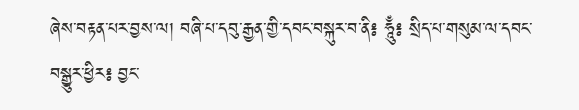ཞེས་བརྟན་པར་བྱས་ལ། བཞི་པ་དབུ་རྒྱན་གྱི་དབང་བསྐུར་བ་ནི༔ ཧཱུྃ༔ སྲིད་པ་གསུམ་ལ་དབང་བསྒྱུར་ཕྱིར༔ བྱང་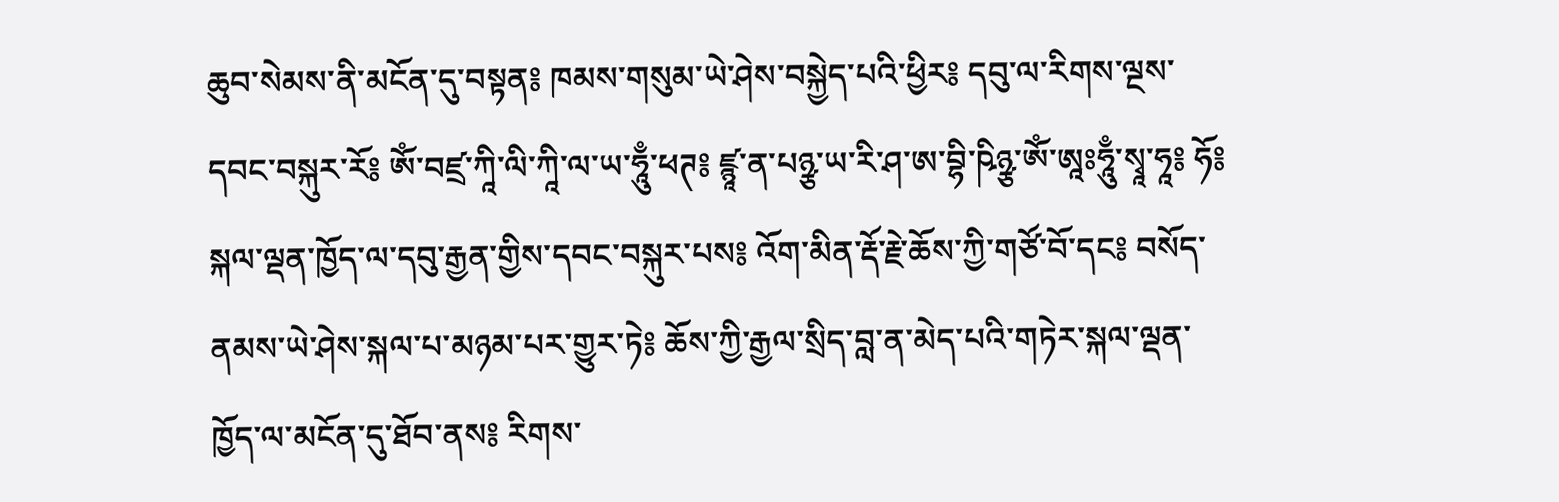ཆུབ་སེམས་ནི་མངོན་དུ་བསྟན༔ ཁམས་གསུམ་ཡེ་ཤེས་བསྐྱེད་པའི་ཕྱིར༔ དབུ་ལ་རིགས་ལྔས་དབང་བསྐུར་རོ༔ ཨོཾ་བཛྲ་ཀཱི་ལི་ཀཱི་ལ་ཡ་ཧཱུྃ་ཕཊ༔ ཛྙཱ་ན་པཉྩ་ཡ་རི་ཤ་ཨ་བྷི་ཥིཉྩ་ཨོཾ་ཨཱཿཧཱུྃ་སྭཱ་ཧཱ༔ ཧོ༔ སྐལ་ལྡན་ཁྱོད་ལ་དབུ་རྒྱན་གྱིས་དབང་བསྐུར་པས༔ འོག་མིན་རྡོ་རྗེ་ཆོས་ཀྱི་གཙོ་བོ་དང༔ བསོད་ནམས་ཡེ་ཤེས་སྐལ་པ་མཉམ་པར་གྱུར་ཏེ༔ ཆོས་ཀྱི་རྒྱལ་སྲིད་བླ་ན་མེད་པའི་གཏེར་སྐལ་ལྡན་ཁྱོད་ལ་མངོན་དུ་ཐོབ་ནས༔ རིགས་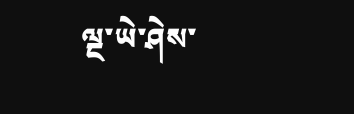ལྔ་ཡེ་ཤེས་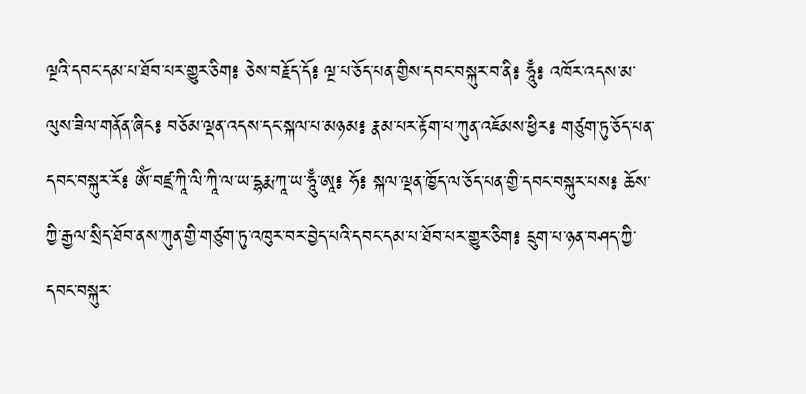ལྔའི་དབང་དམ་པ་ཐོབ་པར་གྱུར་ཅིག༔ ཅེས་བརྗོད་དོ༔ ལྔ་པ་ཅོད་པན་གྱིས་དབང་བསྐུར་བ་ནི༔ ཧཱུྃ༔ འཁོར་འདས་མ་ལུས་ཟིལ་གནོན་ཞིང༔ བཅོམ་ལྡན་འདས་དང་སྐལ་པ་མཉམ༔ རྣམ་པར་རྟོག་པ་ཀུན་འཇོམས་ཕྱིར༔ གཙུག་ཏུ་ཅོད་པན་དབང་བསྐུར་རོ༔ ཨོཾ་བཛྲ་ཀཱི་ལི་ཀཱི་ལ་ཡ་དྷརྨ་ཀཱ་ཡ་ཧཱུྃ་ཨཱ༔ ཧོ༔ སྐལ་ལྡན་ཁྱོད་ལ་ཅོད་པན་གྱི་དབང་བསྐུར་པས༔ ཆོས་ཀྱི་རྒྱལ་སྲིད་ཐོབ་ནས་ཀུན་གྱི་གཙུག་ཏུ་འཁུར་བར་བྱེད་པའི་དབང་དམ་པ་ཐོབ་པར་གྱུར་ཅིག༔ དྲུག་པ་ཉན་བཤད་ཀྱི་དབང་བསྐུར་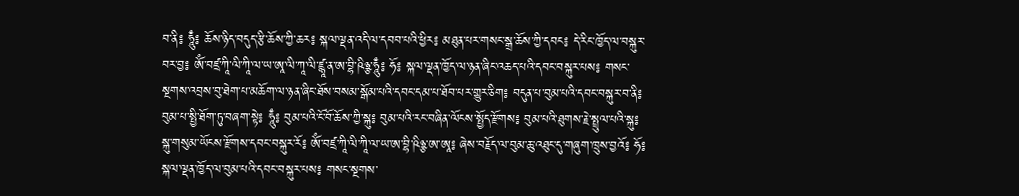བ་ནི༔ ཧཱུྃ༔ ཆོས་ཉིད་བདུད་རྩི་ཆོས་ཀྱི་ཆར༔ སྐལ་ལྡན་འདི་ལ་དབབ་པའི་ཕྱིར༔ མཐུན་པར་གསང་སྒྲ་ཆོས་ཀྱི་དབང༔ དེ་རིང་ཁྱོད་ལ་བསྐུར་བར་བྱ༔ ཨོཾ་བཛྲ་ཀཱི་ལི་ཀཱི་ལ་ཡ་ཨཱ་ལི་ཀཱ་ལི་ཛྙཱ་ན་ཨ་བྷི་ཥིཉྩ་ཧཱུྃ༔ ཧོ༔ སྐལ་ལྡན་ཁྱོད་ལ་ཉན་ཞིང་འཆད་པའི་དབང་བསྐུར་པས༔ གསང་སྔགས་འབྲས་བུ་ཐེག་པ་མཆོག་ལ་ཉན་ཞིང་ཐོས་བསམ་སྒོམ་པའི་དབང་དམ་པ་ཐོབ་པར་གྱུར་ཅིག༔ བདུན་པ་བུམ་པའི་དབང་བསྐུར་བ་ནི༔ བུམ་པ་སྤྱི་ཐོག་ཏུ་བཞག་སྟེ༔ ཧཱུྃ༔ བུམ་པའི་ངོ་བོ་ཆོས་ཀྱི་སྐུ༔ བུམ་པའི་རང་བཞིན་ལོངས་སྤྱོད་རྫོགས༔ བུམ་པའི་ཐུགས་རྗེ་སྤྲུལ་པའི་སྐུ༔ སྐུ་གསུམ་ཡོངས་རྫོགས་དབང་བསྐུར་རོ༔ ཨོཾ་བཛྲ་ཀཱི་ལི་ཀཱི་ལ་ཡ་ཨ་བྷི་ཥིཉྩ་ཨ་ཨཱ༔ ཞེས་བརྗོད་ལ་བུམ་ཆུ་འཐུང་དུ་གཞུག་ཁྲུས་བྱའོ༔ ཧོ༔ སྐལ་ལྡན་ཁྱོད་ལ་བུམ་པའི་དབང་བསྐུར་པས༔ གསང་སྔགས་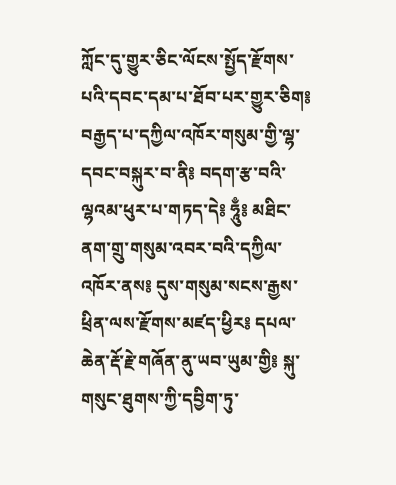ཀློང་དུ་གྱུར་ཅིང་ལོངས་སྤྱོད་རྫོགས་པའི་དབང་དམ་པ་ཐོབ་པར་གྱུར་ཅིག༔ བརྒྱད་པ་དཀྱིལ་འཁོར་གསུམ་གྱི་ལྷ་དབང་བསྐུར་བ་ནི༔ བདག་རྩ་བའི་ལྷའམ་ཕུར་པ་གཏད་དེ༔ ཧཱུྃ༔ མཐིང་ནག་གྲུ་གསུམ་འབར་བའི་དཀྱིལ་འཁོར་ནས༔ དུས་གསུམ་སངས་རྒྱས་ཕྲིན་ལས་རྫོགས་མཛད་ཕྱིར༔ དཔལ་ཆེན་རྡོ་རྗེ་གཞོན་ནུ་ཡབ་ཡུམ་གྱི༔ སྐུ་གསུང་ཐུགས་ཀྱི་དབྱིག་ཏུ་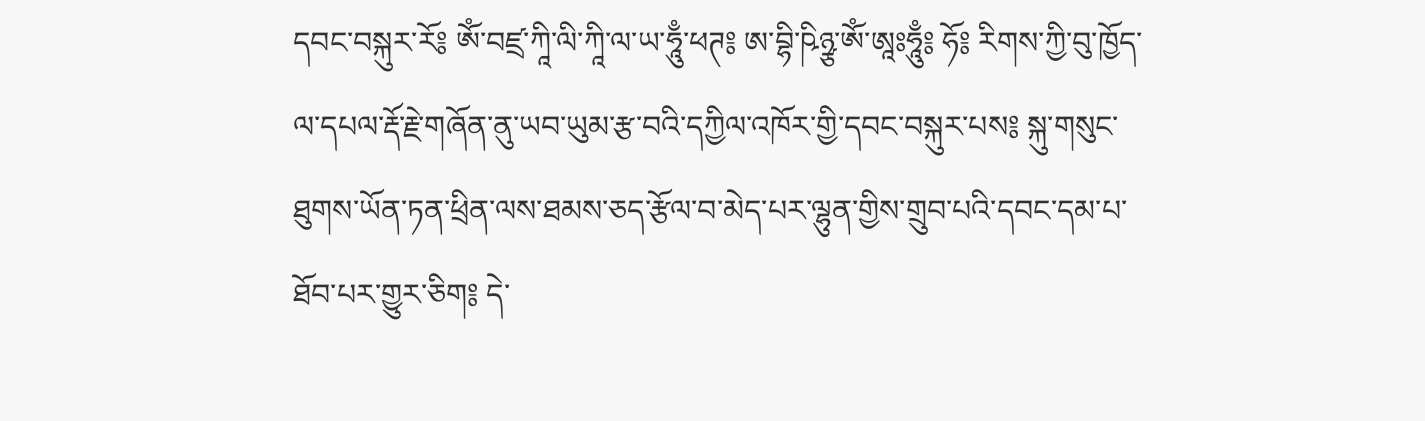དབང་བསྐུར་རོ༔ ཨོཾ་བཛྲ་ཀཱི་ལི་ཀཱི་ལ་ཡ་ཧཱུྃ་ཕཊ༔ ཨ་བྷི་ཥིཉྩ་ཨོཾ་ཨཱཿཧཱུྃ༔ ཧོ༔ རིགས་ཀྱི་བུ་ཁྱོད་ལ་དཔལ་རྡོ་རྗེ་གཞོན་ནུ་ཡབ་ཡུམ་རྩ་བའི་དཀྱིལ་འཁོར་གྱི་དབང་བསྐུར་པས༔ སྐུ་གསུང་ཐུགས་ཡོན་ཏན་ཕྲིན་ལས་ཐམས་ཅད་རྩོལ་བ་མེད་པར་ལྷུན་གྱིས་གྲུབ་པའི་དབང་དམ་པ་ཐོབ་པར་གྱུར་ཅིག༔ དེ་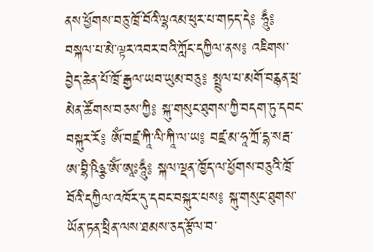ནས་ཕྱོགས་བཅུ་ཁྲོ་བོའི་ལྷའམ་ཕུར་པ་གཏད་དེ༔ ཧཱུྃ༔ བསྐལ་པ་མེ་ལྟར་འབར་བའི་ཀློང་དཀྱིལ་ནས༔ འཇིགས་བྱེད་ཆེན་པོ་ཁྲོ་རྒྱལ་ཡབ་ཡུམ་བཅུ༔ སྤྲུལ་པ་མགོ་བརྙན་ཕྲ་མེན་ཚོགས་བཅས་ཀྱི༔ སྐུ་གསུང་ཐུགས་ཀྱི་བདག་ཏུ་དབང་བསྐུར་རོ༔ ཨོཾ་བཛྲ་ཀཱི་ལི་ཀཱི་ལ་ཡ༔ བཛྲ་མ་ཧཱ་ཀྲོ་དྷ་སརྦ་ཨ་བྷི་ཥིཉྩ་ཨོཾ་ཨཱཿཧཱུྃ༔ སྐལ་ལྡན་ཁྱོད་ལ་ཕྱོགས་བཅུའི་ཁྲོ་བོའི་དཀྱིལ་འཁོར་དུ་དབང་བསྐུར་པས༔ སྐུ་གསུང་ཐུགས་ཡོན་ཏན་ཕྲིན་ལས་ཐམས་ཅད་རྩོལ་བ་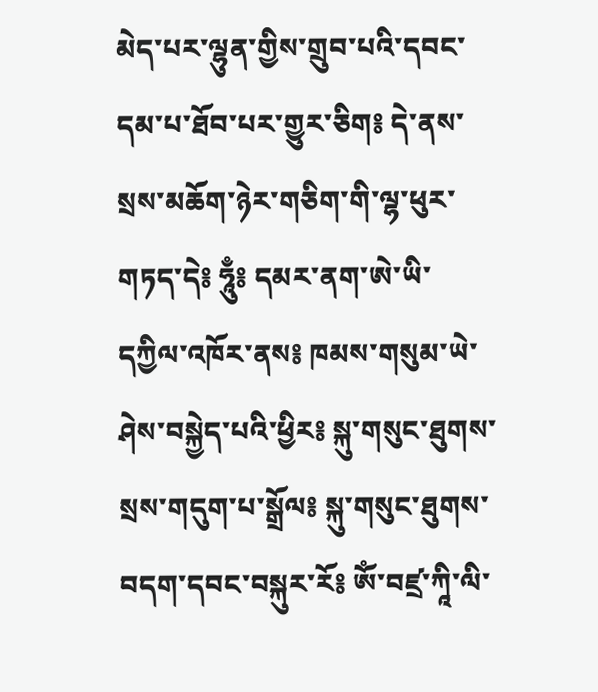མེད་པར་ལྷུན་གྱིས་གྲུབ་པའི་དབང་དམ་པ་ཐོབ་པར་གྱུར་ཅིག༔ དེ་ནས་སྲས་མཆོག་ཉེར་གཅིག་གི་ལྷ་ཕུར་གཏད་དེ༔ ཧཱུྃ༔ དམར་ནག་ཨེ་ཡི་དཀྱིལ་འཁོར་ནས༔ ཁམས་གསུམ་ཡེ་ཤེས་བསྐྱེད་པའི་ཕྱིར༔ སྐུ་གསུང་ཐུགས་སྲས་གདུག་པ་སྒྲོལ༔ སྐུ་གསུང་ཐུགས་བདག་དབང་བསྐུར་རོ༔ ཨོཾ་བཛྲ་ཀཱི་ལི་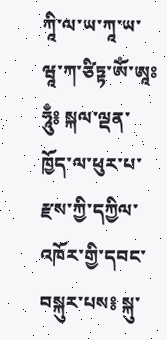ཀཱི་ལ་ཡ་ཀཱ་ཡ་ཝཱ་ཀ་ཙིཏྟ་ཨོཾ་ཨཱཿཧཱུྃ༔ སྐལ་ལྡན་ཁྱོད་ལ་ཕུར་པ་རྫས་ཀྱི་དཀྱིལ་འཁོར་གྱི་དབང་བསྐུར་པས༔ སྐུ་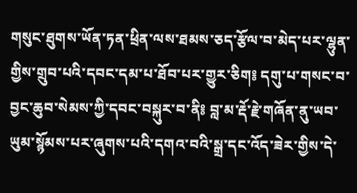གསུང་ཐུགས་ཡོན་ཏན་ཕྲིན་ལས་ཐམས་ཅད་རྩོལ་བ་མེད་པར་ལྷུན་གྱིས་གྲུབ་པའི་དབང་དམ་པ་ཐོབ་པར་གྱུར་ཅིག༔ དགུ་པ་གསང་བ་བྱང་ཆུབ་སེམས་ཀྱི་དབང་བསྐུར་བ་ནི༔ བླ་མ་རྡོ་རྗེ་གཞོན་ནུ་ཡབ་ཡུམ་སྙོམས་པར་ཞུགས་པའི་དགའ་བའི་སྒྲ་དང་འོད་ཟེར་གྱིས་དེ་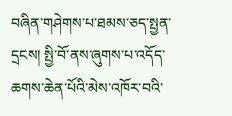བཞིན་གཤེགས་པ་ཐམས་ཅད་སྤྱན་དྲངས། སྤྱི་བོ་ནས་ཞུགས་པ་འདོད་ཆགས་ཆེན་པོའི་མེས་འཁོར་བའི་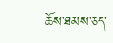ཆོས་ཐམས་ཅད་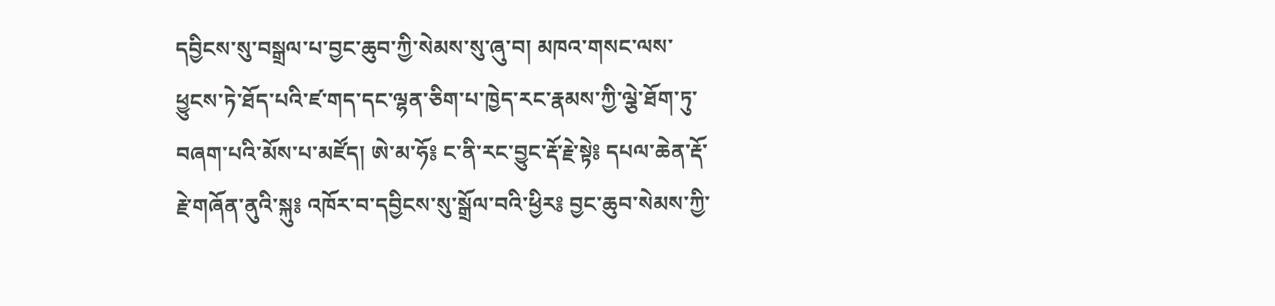དབྱིངས་སུ་བསྒྲལ་པ་བྱང་ཆུབ་ཀྱི་སེམས་སུ་ཞུ་བ། མཁའ་གསང་ལས་ཕྱུངས་ཏེ་ཐོད་པའི་ཛ་གད་དང་ལྷན་ཅིག་པ་ཁྱེད་རང་རྣམས་ཀྱི་ལྕེ་ཐོག་ཏུ་བཞག་པའི་མོས་པ་མཛོད། ཨེ་མ་ཧོ༔ ང་ནི་རང་བྱུང་རྡོ་རྗེ་སྟེ༔ དཔལ་ཆེན་རྡོ་རྗེ་གཞོན་ནུའི་སྐུ༔ འཁོར་བ་དབྱིངས་སུ་སྒྲོལ་བའི་ཕྱིར༔ བྱང་ཆུབ་སེམས་ཀྱི་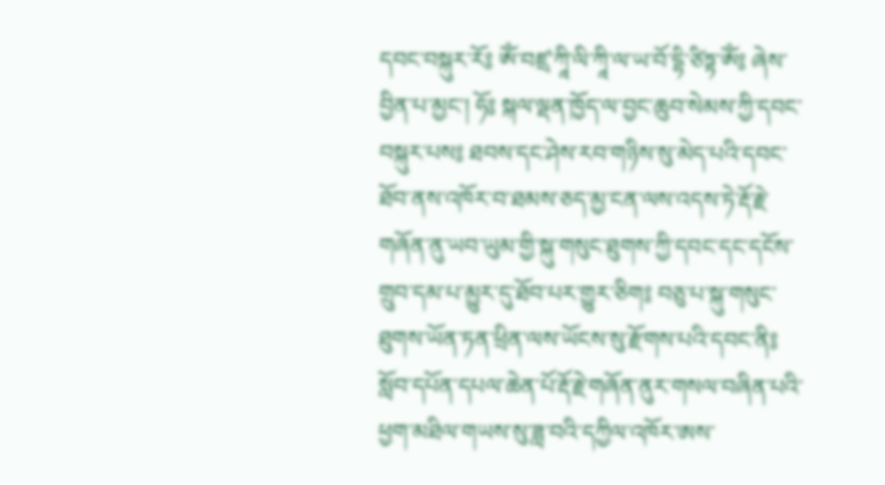དབང་བསྐུར་རོ༔ ཨོཾ་བཛྲ་ཀཱི་ལི་ཀཱི་ལ་ཡ་བོ་དྷི་ཙིཏྟ་ཨོཾ༔ ཞེས་བྱིན་པ་མྱང་། ཧོ༔ སྐལ་ལྡན་ཁྱོད་ལ་བྱང་ཆུབ་སེམས་ཀྱི་དབང་བསྐུར་པས༔ ཐབས་དང་ཤེས་རབ་གཉིས་སུ་མེད་པའི་དབང་ཐོབ་ནས་འཁོར་བ་ཐམས་ཅད་མྱ་ངན་ལས་འདས་ཏེ་རྡོ་རྗེ་གཞོན་ནུ་ཡབ་ཡུམ་གྱི་སྐུ་གསུང་ཐུགས་ཀྱི་དབང་དང་དངོས་གྲུབ་དམ་པ་མྱུར་དུ་ཐོབ་པར་གྱུར་ཅིག༔ བཅུ་པ་སྐུ་གསུང་ཐུགས་ཡོན་ཏན་ཕྲིན་ལས་ཡོངས་སུ་རྫོགས་པའི་དབང་ནི༔ སློབ་དཔོན་དཔལ་ཆེན་པོ་རྡོ་རྗེ་གཞོན་ནུར་གསལ་བཞིན་པའི་ཕྱག་མཐིལ་གཡས་སུ་ཟླ་བའི་དཀྱིལ་འཁོར་ཨས་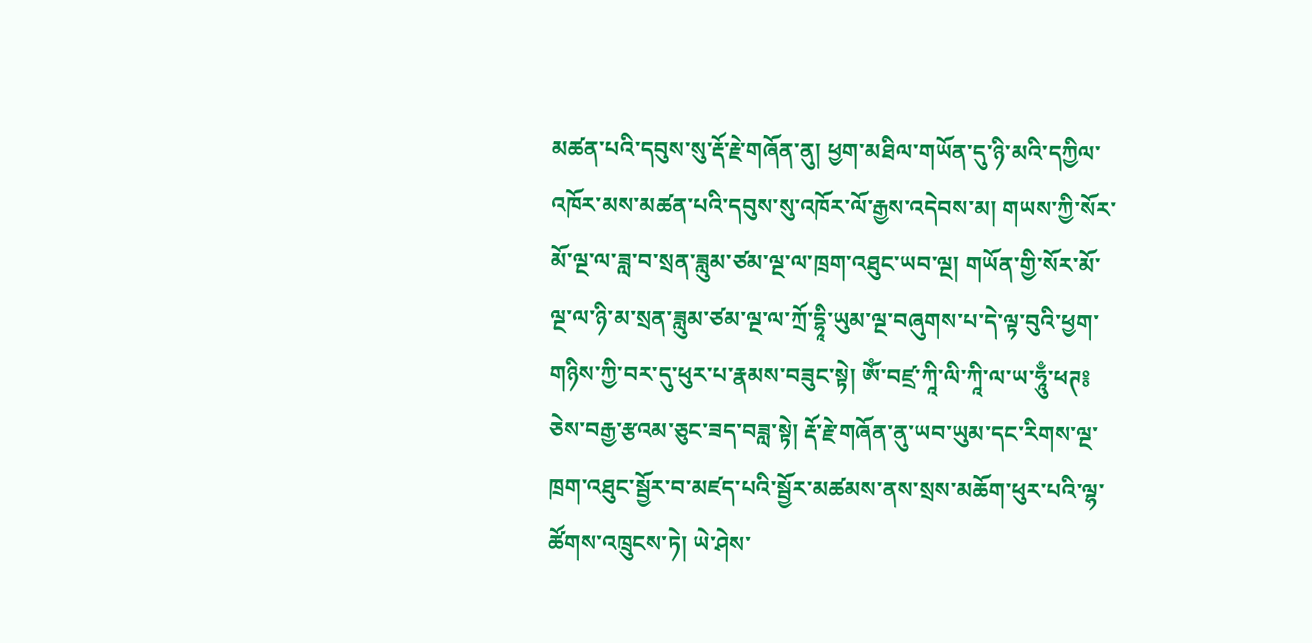མཚན་པའི་དབུས་སུ་རྡོ་རྗེ་གཞོན་ནུ། ཕྱག་མཐིལ་གཡོན་དུ་ཉི་མའི་དཀྱིལ་འཁོར་མས་མཚན་པའི་དབུས་སུ་འཁོར་ལོ་རྒྱས་འདེབས་མ། གཡས་ཀྱི་སོར་མོ་ལྔ་ལ་ཟླ་བ་སྲན་ཟླུམ་ཙམ་ལྔ་ལ་ཁྲག་འཐུང་ཡབ་ལྔ། གཡོན་གྱི་སོར་མོ་ལྔ་ལ་ཉི་མ་སྲན་ཟླུམ་ཙམ་ལྔ་ལ་ཀྲོ་དྷཱི་ཡུམ་ལྔ་བཞུགས་པ་དེ་ལྟ་བུའི་ཕྱག་གཉིས་ཀྱི་བར་དུ་ཕུར་པ་རྣམས་བཟུང་སྟེ། ཨོཾ་བཛྲ་ཀཱི་ལི་ཀཱི་ལ་ཡ་ཧཱུྃ་ཕཊ༔ ཅེས་བརྒྱ་རྩའམ་ཅུང་ཟད་བཟླ་སྟེ། རྡོ་རྗེ་གཞོན་ནུ་ཡབ་ཡུམ་དང་རིགས་ལྔ་ཁྲག་འཐུང་སྦྱོར་བ་མཛད་པའི་སྦྱོར་མཚམས་ནས་སྲས་མཆོག་ཕུར་པའི་ལྷ་ཚོགས་འཁྲུངས་ཏེ། ཡེ་ཤེས་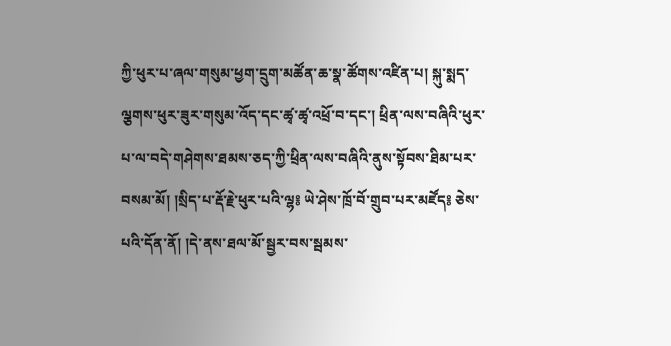ཀྱི་ཕུར་པ་ཞལ་གསུམ་ཕྱག་དྲུག་མཚོན་ཆ་སྣ་ཚོགས་འཛིན་པ། སྐུ་སྨད་ལྕགས་ཕུར་ཟུར་གསུམ་འོད་དང་ཚྭ་ཚྭ་འཕྲོ་བ་དང་། ཕྲིན་ལས་བཞིའི་ཕུར་པ་ལ་བདེ་གཤེགས་ཐམས་ཅད་ཀྱི་ཕྲིན་ལས་བཞིའི་ནུས་སྟོབས་ཐིམ་པར་བསམ་མོ། །སྲིད་པ་རྡོ་རྗེ་ཕུར་པའི་ལྷ༔ ཡེ་ཤེས་ཁྲོ་བོ་གྲུབ་པར་མཛོད༔ ཅེས་པའི་དོན་ནོ། །དེ་ནས་ཐལ་མོ་སྦྱར་བས་སྦམས་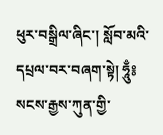ཕུར་བསྒྲིལ་ཞིང་། སློབ་མའི་དཔྲལ་བར་བཞག་སྟེ། ཧཱུྃ༔ སངས་རྒྱས་ཀུན་གྱི་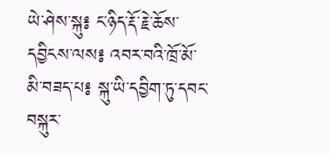ཡེ་ཤེས་སྐུ༔ ང་ཉིད་རྡོ་རྗེ་ཆོས་དབྱིངས་ལས༔ འབར་བའི་ཁྲོ་མོ་མི་བཟད་པ༔ སྐུ་ཡི་དབྱིག་ཏུ་དབང་བསྐུར་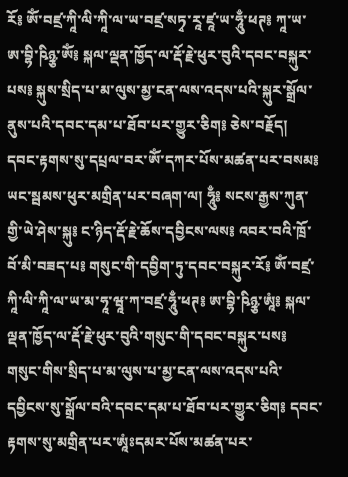རོ༔ ཨོཾ་བཛྲ་ཀཱི་ལི་ཀཱི་ལ་ཡ་བཛྲ་སཏྭ་རཱ་ཛཱ་ཡ་ཧཱུྃ་ཕཊ༔ ཀཱ་ཡ་ཨ་བྷི་ཥིཉྩ་ཨོཾ༔ སྐལ་ལྡན་ཁྱོད་ལ་རྡོ་རྗེ་ཕུར་བུའི་དབང་བསྐུར་པས༔ སྐུས་སྲིད་པ་མ་ལུས་མྱ་ངན་ལས་འདས་པའི་སྐུར་སྒྲོལ་ནུས་པའི་དབང་དམ་པ་ཐོབ་པར་གྱུར་ཅིག༔ ཅེས་བརྗོད། དབང་རྟགས་སུ་དཔྲལ་བར་ཨོཾ་དཀར་པོས་མཚན་པར་བསམ༔ ཡང་སྦམས་ཕུར་མགྲིན་པར་བཞག་ལ། ཧཱུྃ༔ སངས་རྒྱས་ཀུན་གྱི་ཡེ་ཤེས་སྐུ༔ ང་ཉིད་རྡོ་རྗེ་ཆོས་དབྱིངས་ལས༔ འབར་བའི་ཁྲོ་བོ་མི་བཟད་པ༔ གསུང་གི་དབྱིག་ཏུ་དབང་བསྐུར་རོ༔ ཨོཾ་བཛྲ་ཀཱི་ལི་ཀཱི་ལ་ཡ་མ་ཧཱ་ཝཱ་ཀ་བཛྲ་ཧཱུྃ་ཕཊ༔ ཨ་བྷི་ཥིཉྩ་ཨཱཾ༔ སྐལ་ལྡན་ཁྱོད་ལ་རྡོ་རྗེ་ཕུར་བུའི་གསུང་གི་དབང་བསྐུར་པས༔ གསུང་གིས་སྲིད་པ་མ་ལུས་པ་མྱ་ངན་ལས་འདས་པའི་དབྱིངས་སུ་སྒྲོལ་བའི་དབང་དམ་པ་ཐོབ་པར་གྱུར་ཅིག༔ དབང་རྟགས་སུ་མགྲིན་པར་ཨཱཾཿདམར་པོས་མཚན་པར་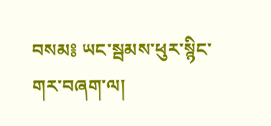བསམ༔ ཡང་སྦམས་ཕུར་སྙིང་གར་བཞག་ལ།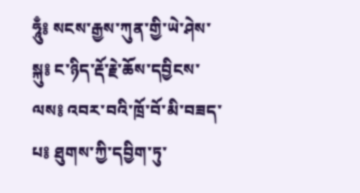ཧཱུྃ༔ སངས་རྒྱས་ཀུན་གྱི་ཡེ་ཤེས་སྐུ༔ ང་ཉིད་རྡོ་རྗེ་ཆོས་དབྱིངས་ལས༔ འབར་བའི་ཁྲོ་བོ་མི་བཟད་པ༔ ཐུགས་ཀྱི་དབྱིག་ཏུ་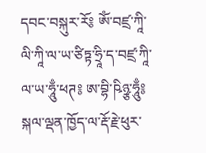དབང་བསྐུར་རོ༔ ཨོཾ་བཛྲ་ཀཱི་ལི་ཀཱི་ལ་ཡ་ཙིཏྟ་ཧྲཱི་ད་བཛྲ་ཀཱི་ལ་ཡ་ཧཱུྃ་ཕཊ༔ ཨ་བྷི་ཥིཉྩ་ཧཱུྃ༔ སྐལ་ལྡན་ཁྱོད་ལ་རྡོ་རྗེ་ཕུར་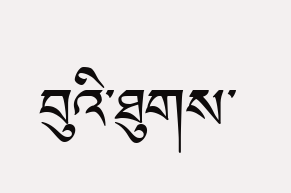བུའི་ཐུགས་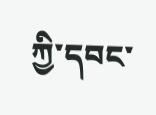ཀྱི་དབང་